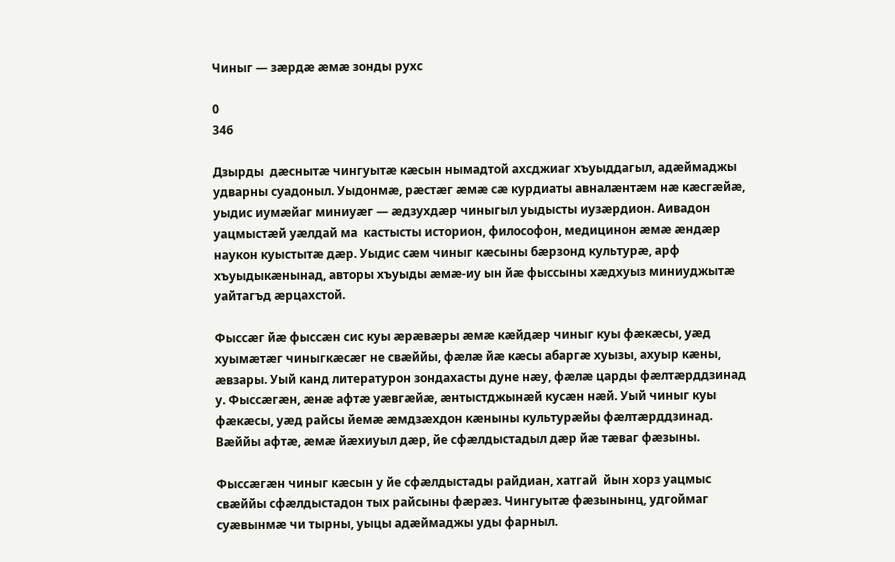Чиныг — зӕрдӕ ӕмӕ зонды рухс

0
346

Дзырды  дӕснытӕ чингуытӕ кӕсын нымадтой ахсджиаг хъуыддагыл, адӕймаджы удварны суадоныл. Уыдонмӕ, рӕстӕг ӕмӕ сӕ курдиаты авналӕнтӕм нӕ кӕсгӕйӕ, уыдис иумӕйаг миниуӕг — ӕдзухдӕр чиныгыл уыдысты иузӕрдион. Аивадон уацмыстӕй уӕлдай ма  кастысты историон, философон, медицинон ӕмӕ ӕндӕр наукон куыстытӕ дӕр. Уыдис сӕм чиныг кӕсыны бӕрзонд культурӕ, арф хъуыдыкӕнынад, авторы хъуыды ӕмӕ-иу ын йӕ фыссыны хӕдхуыз миниуджытӕ уайтагъд ӕрцахстой.

Фыссӕг йӕ фыссӕн сис куы ӕрӕвӕры ӕмӕ кӕйдӕр чиныг куы фӕкӕсы, уӕд хуымӕтӕг чиныгкӕсӕг не свӕййы, фӕлӕ йӕ кӕсы абаргӕ хуызы, ахуыр кӕны, ӕвзары. Уый канд литературон зондахасты дуне нӕу, фӕлӕ царды фӕлтӕрддзинад у. Фыссӕгӕн, ӕнӕ афтӕ уӕвгӕйӕ, ӕнтыстджынӕй кусӕн нӕй. Уый чиныг куы фӕкӕсы, уӕд райсы йемӕ ӕмдзӕхдон кӕныны культурӕйы фӕлтӕрддзинад. Вӕййы афтӕ, ӕмӕ йӕхиуыл дӕр, йе сфӕлдыстадыл дӕр йӕ тӕваг фӕзыны.

Фыссӕгӕн чиныг кӕсын у йе сфӕлдыстады райдиан, хатгай  йын хорз уацмыс свӕййы сфӕлдыстадон тых райсыны фӕрӕз. Чингуытӕ фӕзынынц, удгоймаг суӕвынмӕ чи тырны, уыцы адӕймаджы уды фарныл.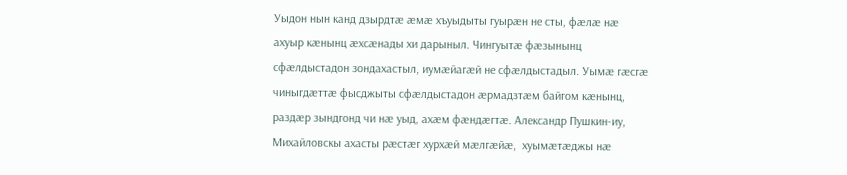Уыдон нын канд дзырдтӕ ӕмӕ хъуыдыты гуырӕн не сты, фӕлӕ нӕ ахуыр кӕнынц ӕхсӕнады хи дарыныл. Чингуытӕ фӕзынынц сфӕлдыстадон зондахастыл, иумӕйагӕй не сфӕлдыстадыл. Уымӕ гӕсгӕ чиныгдӕттӕ фысджыты сфӕлдыстадон ӕрмадзтӕм байгом кӕнынц, раздӕр зындгонд чи нӕ уыд, ахӕм фӕндӕгтӕ. Александр Пушкин-иу, Михайловскы ахасты рӕстӕг хурхӕй мӕлгӕйӕ,  хуымӕтӕджы нӕ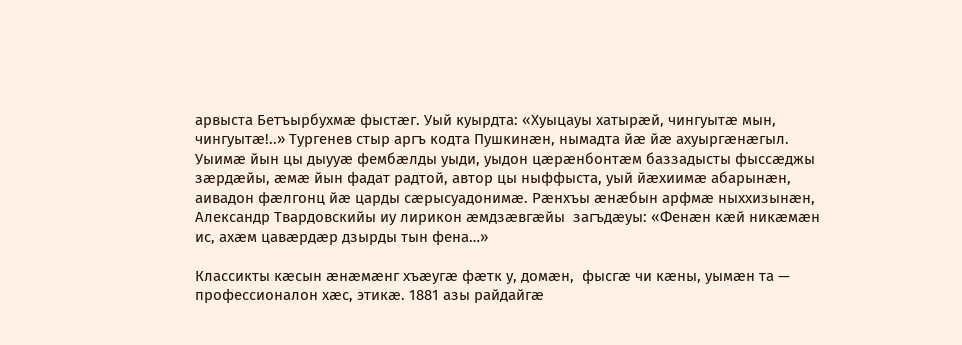арвыста Бетъырбухмӕ фыстӕг. Уый куырдта: «Хуыцауы хатырӕй, чингуытӕ мын, чингуытӕ!..» Тургенев стыр аргъ кодта Пушкинӕн, нымадта йӕ йӕ ахуыргӕнӕгыл. Уыимӕ йын цы дыууӕ фембӕлды уыди, уыдон цӕрӕнбонтӕм баззадысты фыссӕджы зӕрдӕйы, ӕмӕ йын фадат радтой, автор цы ныффыста, уый йӕхиимӕ абарынӕн, аивадон фӕлгонц йӕ царды сӕрысуадонимӕ. Рӕнхъы ӕнӕбын арфмӕ ныххизынӕн, Александр Твардовскийы иу лирикон ӕмдзӕвгӕйы  загъдӕуы: «Фенӕн кӕй никӕмӕн ис, ахӕм цавӕрдӕр дзырды тын фена…»

Классикты кӕсын ӕнӕмӕнг хъӕугӕ фӕтк у, домӕн,  фысгӕ чи кӕны, уымӕн та — профессионалон хӕс, этикӕ. 1881 азы райдайгӕ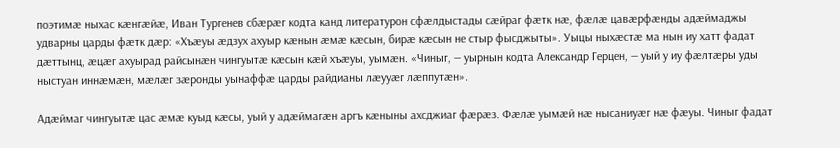поэтимӕ ныхас кӕнгӕйӕ, Иван Тургенев сбӕрӕг кодта канд литературон сфӕлдыстады сӕйраг фӕтк нӕ, фӕлӕ цавӕрфӕнды адӕймаджы удварны царды фӕтк дӕр: «Хъӕуы ӕдзух ахуыр кӕнын ӕмӕ кӕсын, бирӕ кӕсын не стыр фысджыты». Уыцы ныхӕстӕ ма нын иу хатт фадат дӕттынц, ӕцӕг ахуырад райсынӕн чингуытӕ кӕсын кӕй хъӕуы, уымӕн. «Чиныг, — уырнын кодта Александр Герцен, — уый у иу фӕлтӕры уды ныстуан иннӕмӕн, мӕлӕг зӕронды уынаффӕ царды райдианы лӕууӕг лӕппутӕн».

Адӕймаг чингуытӕ цас ӕмӕ куыд кӕсы, уый у адӕймагӕн аргъ кӕныны ахсджиаг фӕрӕз. Фӕлӕ уымӕй нӕ нысаниуӕг нӕ фӕуы. Чиныг фадат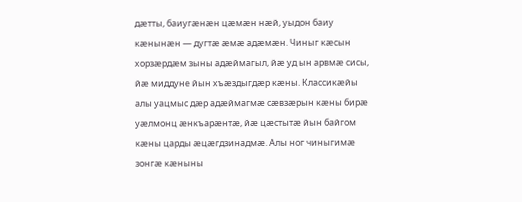дӕтты, баиугӕнӕн цӕмӕн нӕй, уыдон баиу кӕнынӕн — дугтӕ ӕмӕ адӕмӕн. Чиныг кӕсын хорзӕрдӕм зыны адӕймагыл, йӕ уд ын арвмӕ сисы, йӕ миддуне йын хъӕздыгдӕр кӕны. Классикӕйы алы уацмыс дӕр адӕймагмӕ сӕвзӕрын кӕны бирӕ уӕлмонц ӕнкъарӕнтӕ, йӕ цӕстытӕ йын байгом кӕны царды ӕцӕгдзинадмӕ. Алы ног чиныгимӕ зонгӕ кӕныны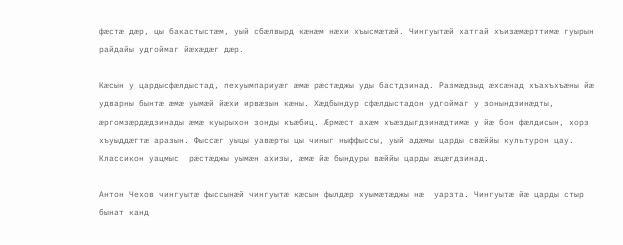фӕстӕ дӕр, цы бакастыстӕм, уый сбӕлвырд кӕнӕм нӕхи хъысмӕтӕй. Чингуытӕй хатгай хъизӕмӕрттимӕ гуырын райдайы удгоймаг йӕхӕдӕг дӕр.

Кӕсын у цардысфӕлдыстад, пехуымпариуӕг ӕмӕ рӕстӕджы уды бастдзинад. Размӕдзыд ӕхсӕнад хъахъхъӕны йӕ удварны бынтӕ ӕмӕ уымӕй йӕхи ирвӕзын кӕны. Хӕдбындур сфӕлдыстадон удгоймаг у зонындзинӕдты, ӕргомзӕрдӕдзинады ӕмӕ куырыхон зонды къӕбиц. Ӕрмӕст ахӕм хъӕздыгдзинӕдтимӕ у йӕ бон фӕлдисын, хорз хъуыддӕгтӕ аразын. Фыссӕг уыцы уавӕрты цы чиныг ныффыссы, уый адӕмы царды свӕййы культурон цау. Классикон уацмыс  рӕстӕджы уымӕн ахизы, ӕмӕ йӕ бындуры вӕййы царды ӕцӕгдзинад.

Антон Чехов чингуытӕ фыссынӕй чингуытӕ кӕсын фылдӕр хуымӕтӕджы нӕ  уарзта. Чингуытӕ йӕ царды стыр бынат канд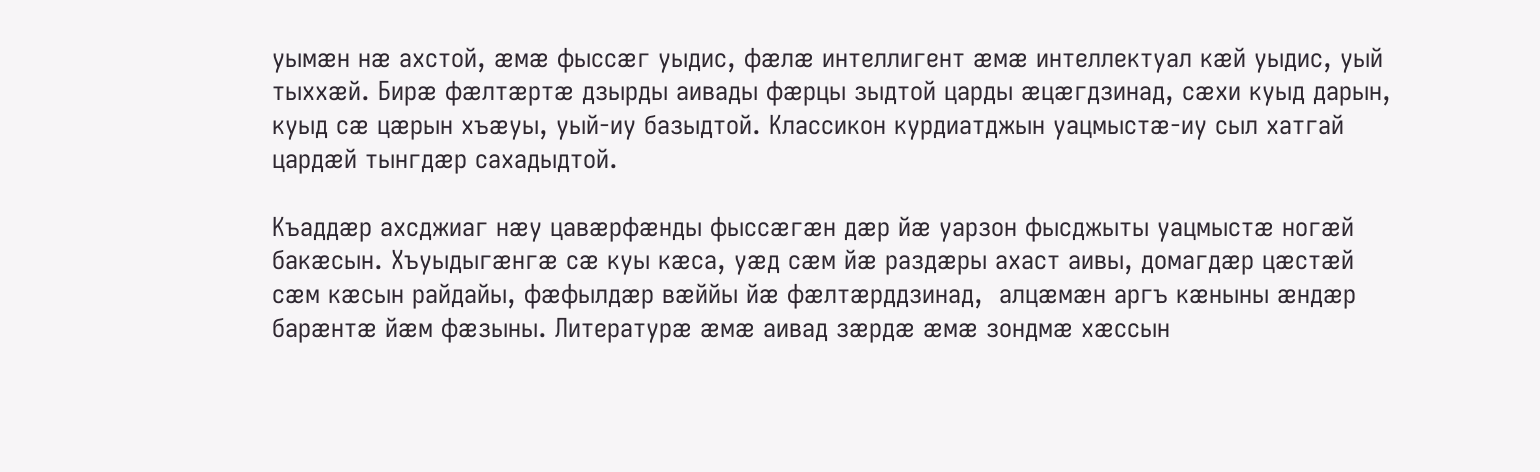уымӕн нӕ ахстой, ӕмӕ фыссӕг уыдис, фӕлӕ интеллигент ӕмӕ интеллектуал кӕй уыдис, уый тыххӕй. Бирӕ фӕлтӕртӕ дзырды аивады фӕрцы зыдтой царды ӕцӕгдзинад, сӕхи куыд дарын, куыд сӕ цӕрын хъӕуы, уый-иу базыдтой. Классикон курдиатджын уацмыстӕ-иу сыл хатгай  цардӕй тынгдӕр сахадыдтой.

Къаддӕр ахсджиаг нӕу цавӕрфӕнды фыссӕгӕн дӕр йӕ уарзон фысджыты уацмыстӕ ногӕй бакӕсын. Хъуыдыгӕнгӕ сӕ куы кӕса, уӕд сӕм йӕ раздӕры ахаст аивы, домагдӕр цӕстӕй сӕм кӕсын райдайы, фӕфылдӕр вӕййы йӕ фӕлтӕрддзинад,  алцӕмӕн аргъ кӕныны ӕндӕр барӕнтӕ йӕм фӕзыны. Литературӕ ӕмӕ аивад зӕрдӕ ӕмӕ зондмӕ хӕссын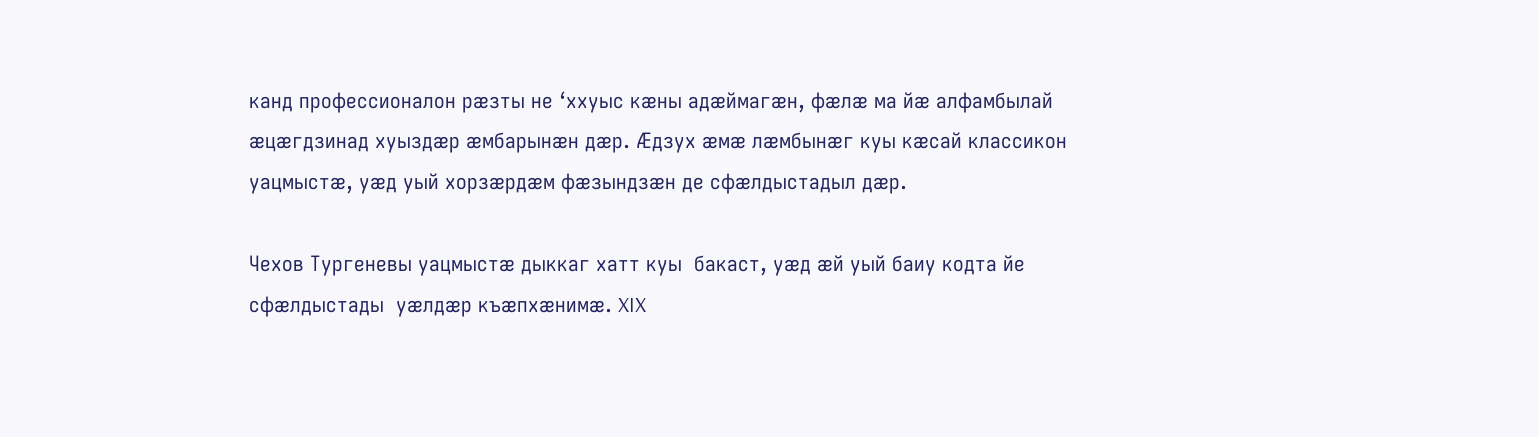канд профессионалон рӕзты не ‘ххуыс кӕны адӕймагӕн, фӕлӕ ма йӕ алфамбылай ӕцӕгдзинад хуыздӕр ӕмбарынӕн дӕр. Ӕдзух ӕмӕ лӕмбынӕг куы кӕсай классикон уацмыстӕ, уӕд уый хорзӕрдӕм фӕзындзӕн де сфӕлдыстадыл дӕр.

Чехов Тургеневы уацмыстӕ дыккаг хатт куы  бакаст, уӕд ӕй уый баиу кодта йе сфӕлдыстады  уӕлдӕр къӕпхӕнимӕ. XIX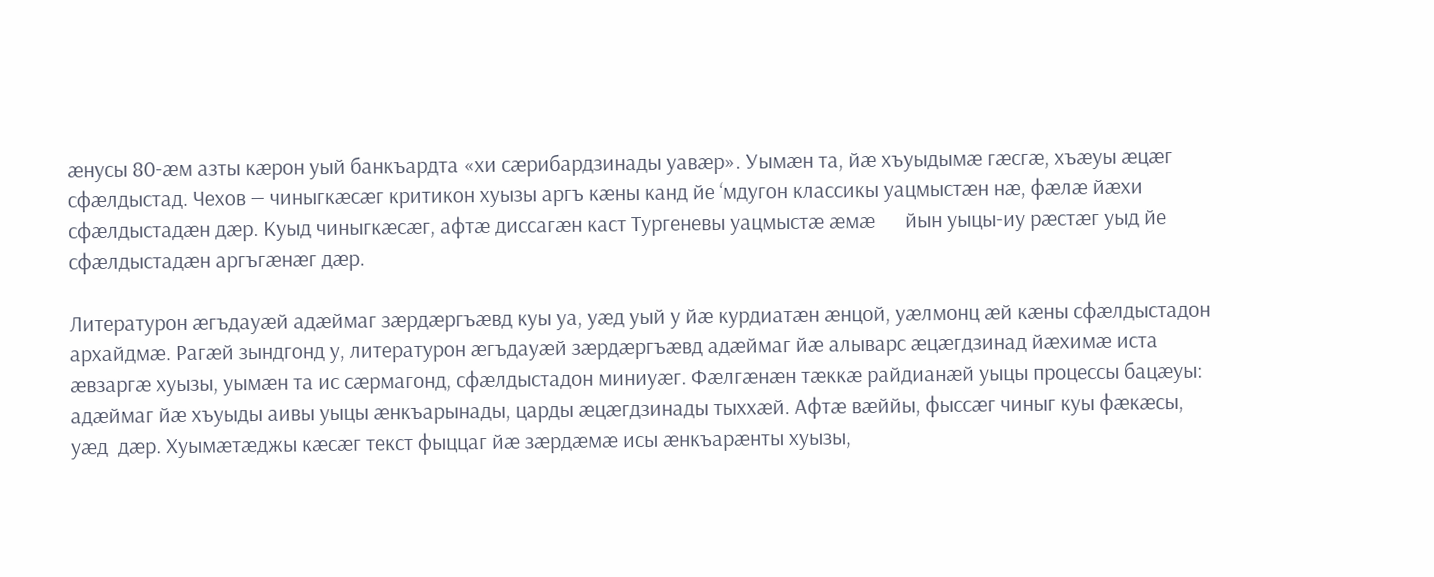ӕнусы 80-ӕм азты кӕрон уый банкъардта «хи сӕрибардзинады уавӕр». Уымӕн та, йӕ хъуыдымӕ гӕсгӕ, хъӕуы ӕцӕг сфӕлдыстад. Чехов — чиныгкӕсӕг критикон хуызы аргъ кӕны канд йе ‘мдугон классикы уацмыстӕн нӕ, фӕлӕ йӕхи сфӕлдыстадӕн дӕр. Куыд чиныгкӕсӕг, афтӕ диссагӕн каст Тургеневы уацмыстӕ ӕмӕ      йын уыцы-иу рӕстӕг уыд йе сфӕлдыстадӕн аргъгӕнӕг дӕр.

Литературон ӕгъдауӕй адӕймаг зӕрдӕргъӕвд куы уа, уӕд уый у йӕ курдиатӕн ӕнцой, уӕлмонц ӕй кӕны сфӕлдыстадон архайдмӕ. Рагӕй зындгонд у, литературон ӕгъдауӕй зӕрдӕргъӕвд адӕймаг йӕ алыварс ӕцӕгдзинад йӕхимӕ иста ӕвзаргӕ хуызы, уымӕн та ис сӕрмагонд, сфӕлдыстадон миниуӕг. Фӕлгӕнӕн тӕккӕ райдианӕй уыцы процессы бацӕуы: адӕймаг йӕ хъуыды аивы уыцы ӕнкъарынады, царды ӕцӕгдзинады тыххӕй. Афтӕ вӕййы, фыссӕг чиныг куы фӕкӕсы, уӕд  дӕр. Хуымӕтӕджы кӕсӕг текст фыццаг йӕ зӕрдӕмӕ исы ӕнкъарӕнты хуызы,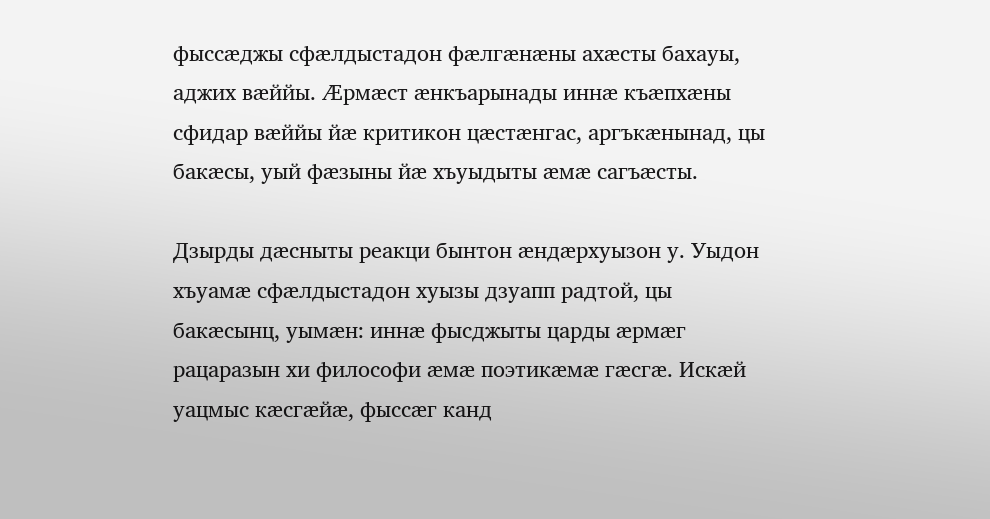фыссӕджы сфӕлдыстадон фӕлгӕнӕны ахӕсты бахауы, аджих вӕййы. Ӕрмӕст ӕнкъарынады иннӕ къӕпхӕны  сфидар вӕййы йӕ критикон цӕстӕнгас, аргъкӕнынад, цы бакӕсы, уый фӕзыны йӕ хъуыдыты ӕмӕ сагъӕсты.

Дзырды дӕсныты реакци бынтон ӕндӕрхуызон у. Уыдон хъуамӕ сфӕлдыстадон хуызы дзуапп радтой, цы бакӕсынц, уымӕн: иннӕ фысджыты царды ӕрмӕг рацаразын хи философи ӕмӕ поэтикӕмӕ гӕсгӕ. Искӕй уацмыс кӕсгӕйӕ, фыссӕг канд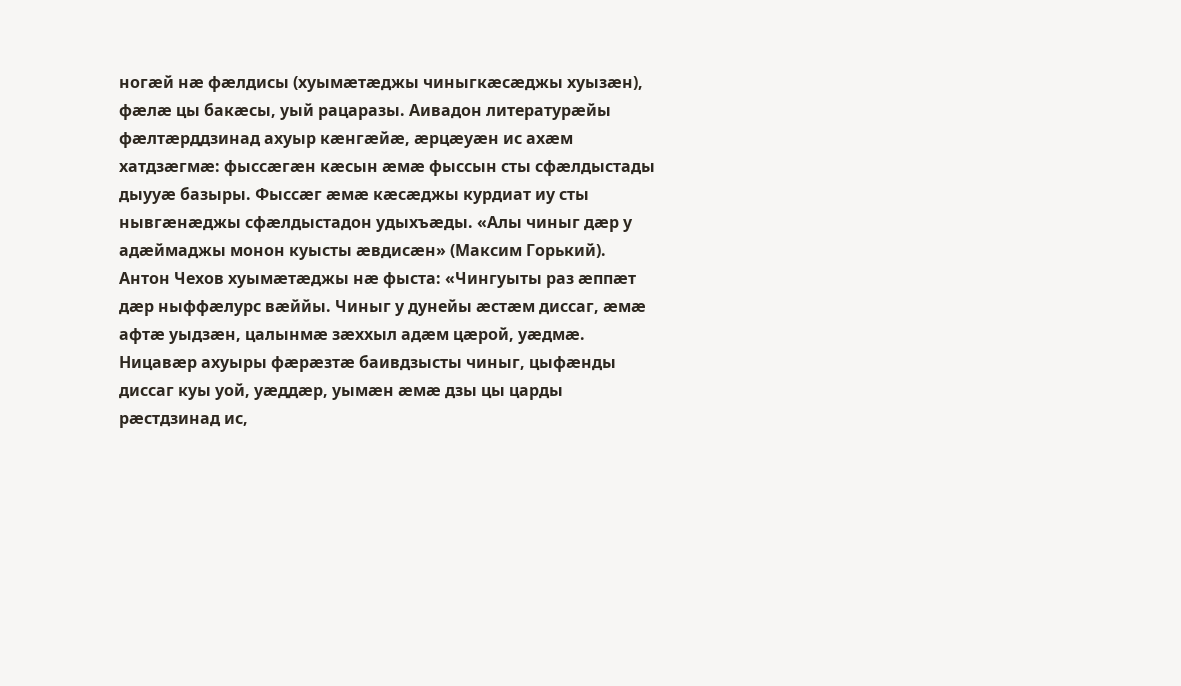ногӕй нӕ фӕлдисы (хуымӕтӕджы чиныгкӕсӕджы хуызӕн), фӕлӕ цы бакӕсы, уый рацаразы. Аивадон литературӕйы фӕлтӕрддзинад ахуыр кӕнгӕйӕ, ӕрцӕуӕн ис ахӕм хатдзӕгмӕ: фыссӕгӕн кӕсын ӕмӕ фыссын сты сфӕлдыстады дыууӕ базыры. Фыссӕг ӕмӕ кӕсӕджы курдиат иу сты нывгӕнӕджы сфӕлдыстадон удыхъӕды. «Алы чиныг дӕр у адӕймаджы монон куысты ӕвдисӕн» (Максим Горький). Антон Чехов хуымӕтӕджы нӕ фыста: «Чингуыты раз ӕппӕт дӕр ныффӕлурс вӕййы. Чиныг у дунейы ӕстӕм диссаг, ӕмӕ афтӕ уыдзӕн, цалынмӕ зӕххыл адӕм цӕрой, уӕдмӕ. Ницавӕр ахуыры фӕрӕзтӕ баивдзысты чиныг, цыфӕнды диссаг куы уой, уӕддӕр, уымӕн ӕмӕ дзы цы царды рӕстдзинад ис,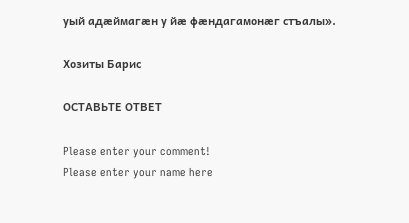уый адӕймагӕн у йӕ фӕндагамонӕг стъалы».

Хозиты Барис

ОСТАВЬТЕ ОТВЕТ

Please enter your comment!
Please enter your name here